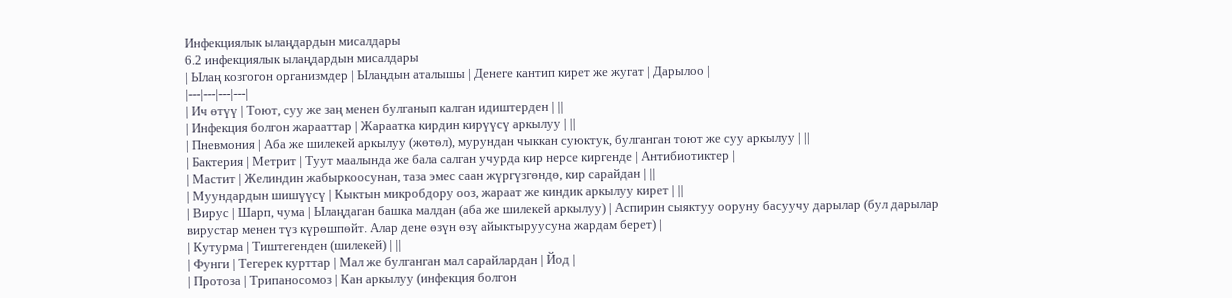Инфекциялык ылаңдардын мисалдары
6.2 инфекциялык ылаңдардын мисалдары
| Ылаң козгогон организмдер | Ылаңдын аталышы | Денеге кантип кирет же жугат | Дарылоо |
|---|---|---|---|
| Ич өтүү | Тоют, суу же заң менен булганып калган идиштерден | ||
| Инфекция болгон жарааттар | Жараатка кирдин кирүүсү аркылуу | ||
| Пневмония | Аба же шилекей аркылуу (жөтөл), мурундан чыккан суюктук, булганган тоют же суу аркылуу | ||
| Бактерия | Метрит | Туут маалында же бала салган учурда кир нерсе киргенде | Антибиотиктер |
| Мастит | Желиндин жабыркоосунан, таза эмес саан жүргүзгөндө, кир сарайдан | ||
| Муундардын шишүүсү | Кыктын микробдору ооз, жараат же киндик аркылуу кирет | ||
| Вирус | Шарп, чума | Ылаңдаган башка малдан (аба же шилекей аркылуу) | Аспирин сыяктуу ооруну басуучу дарылар (бул дарылар вирустар менен түз күрөшпөйт. Алар дене өзүн өзү айыктыруусуна жардам берет) |
| Кутурма | Тиштегенден (шилекей) | ||
| Фунги | Тегерек курттар | Мал же булганган мал сарайлардан | Йод |
| Протоза | Трипаносомоз | Кан аркылуу (инфекция болгон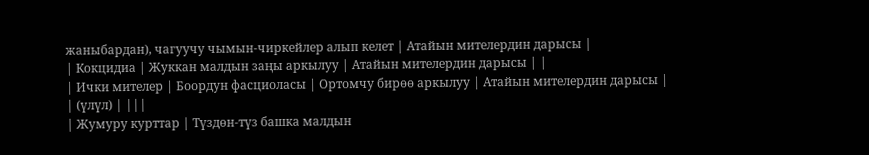жаныбардан), чагуучу чымын-чиркейлер алып келет | Атайын мителердин дарысы |
| Кокцидиа | Жуккан малдын заңы аркылуу | Атайын мителердин дарысы | |
| Ички мителер | Боордун фасциоласы | Ортомчу бирөө аркылуу | Атайын мителердин дарысы |
| (үлүл) | |||
| Жумуру курттар | Түздөн-түз башка малдын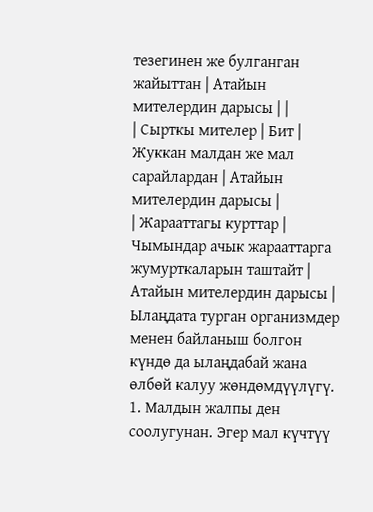тезегинен же булганган жайыттан | Атайын мителердин дарысы | |
| Сырткы мителер | Бит | Жуккан малдан же мал сарайлардан | Атайын мителердин дарысы |
| Жарааттагы курттар | Чымындар ачык жарааттарга жумурткаларын таштайт | Атайын мителердин дарысы |
Ылаңдата турган организмдер менен байланыш болгон күндө да ылаңдабай жана өлбөй калуу жөндөмдүүлүгү.
1. Малдын жалпы ден соолугунан. Эгер мал күчтүү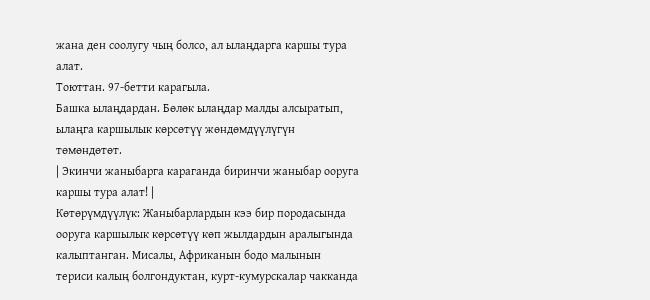жана ден соолугу чың болсо, ал ылаңдарга каршы тура алат.
Тоюттан. 97-бетти карагыла.
Башка ылаңдардан. Бөлөк ылаңдар малды алсыратып, ылаңга каршылык көрсөтүү жөндөмдүүлүгүн төмөндөтөт.
| Экинчи жаныбарга караганда биринчи жаныбар ооруга каршы тура алат! |
Көтөрүмдүүлүк: Жаныбарлардын кээ бир породасында ооруга каршылык көрсөтүү көп жылдардын аралыгында калыптанган. Мисалы, Африканын бодо малынын териси калың болгондуктан, курт-кумурскалар чакканда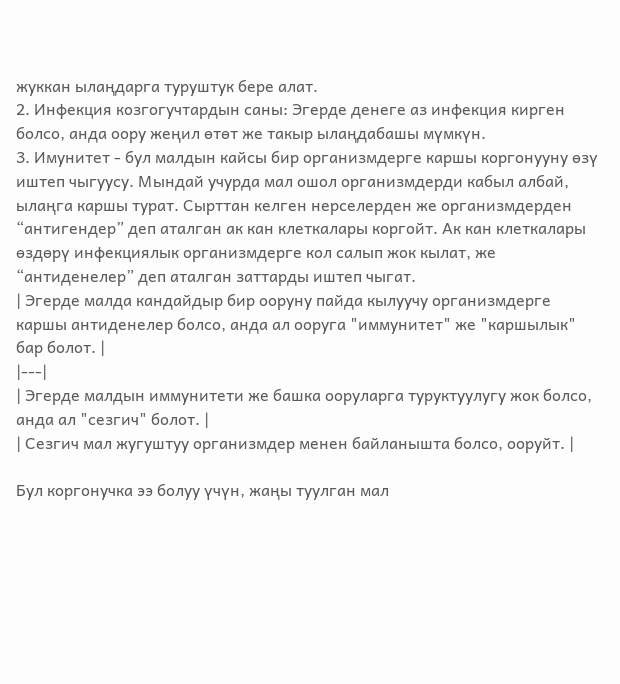жуккан ылаңдарга туруштук бере алат.
2. Инфекция козгогучтардын саны: Эгерде денеге аз инфекция кирген болсо, анда оору жеңил өтөт же такыр ылаңдабашы мүмкүн.
3. Имунитет - бул малдын кайсы бир организмдерге каршы коргонууну өзү иштеп чыгуусу. Мындай учурда мал ошол организмдерди кабыл албай, ылаңга каршы турат. Сырттан келген нерселерден же организмдерден “антигендер” деп аталган ак кан клеткалары коргойт. Ак кан клеткалары өздөрү инфекциялык организмдерге кол салып жок кылат, же “антиденелер” деп аталган заттарды иштеп чыгат.
| Эгерде малда кандайдыр бир ооруну пайда кылуучу организмдерге каршы антиденелер болсо, анда ал ооруга "иммунитет" же "каршылык" бар болот. |
|---|
| Эгерде малдын иммунитети же башка ооруларга туруктуулугу жок болсо, анда ал "сезгич" болот. |
| Сезгич мал жугуштуу организмдер менен байланышта болсо, ооруйт. |

Бул коргонучка ээ болуу үчүн, жаңы туулган мал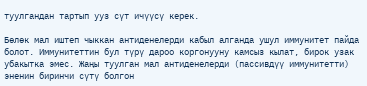туулгандан тартып ууз сүт ичүүсү керек.

Бөлөк мал иштеп чыккан антиденелерди кабыл алганда ушул иммунитет пайда болот. Иммунитеттин бул түрү дароо коргонууну камсыз кылат, бирок узак убакытка эмес. Жаңы туулган мал антиденелерди (пассивдүү иммунитетти) эненин биринчи сүтү болгон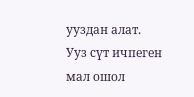ууздан алат. Ууз сүт ичпеген мал ошол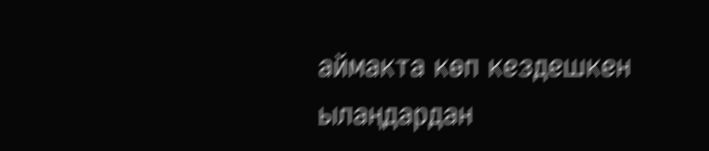аймакта көп кездешкен ылаңдардан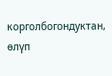корголбогондуктан, өлүп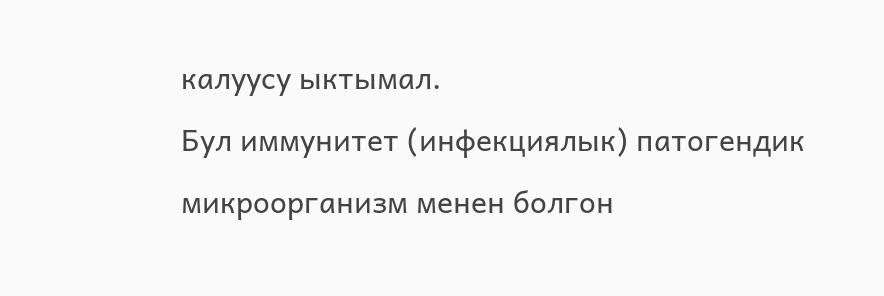калуусу ыктымал.
Бул иммунитет (инфекциялык) патогендик микроорганизм менен болгон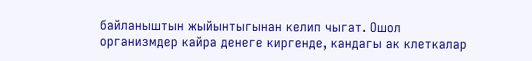байланыштын жыйынтыгынан келип чыгат. Ошол организмдер кайра денеге киргенде, кандагы ак клеткалар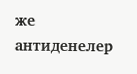же антиденелер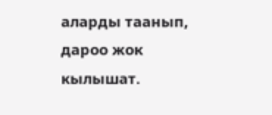аларды таанып, дароо жок кылышат.